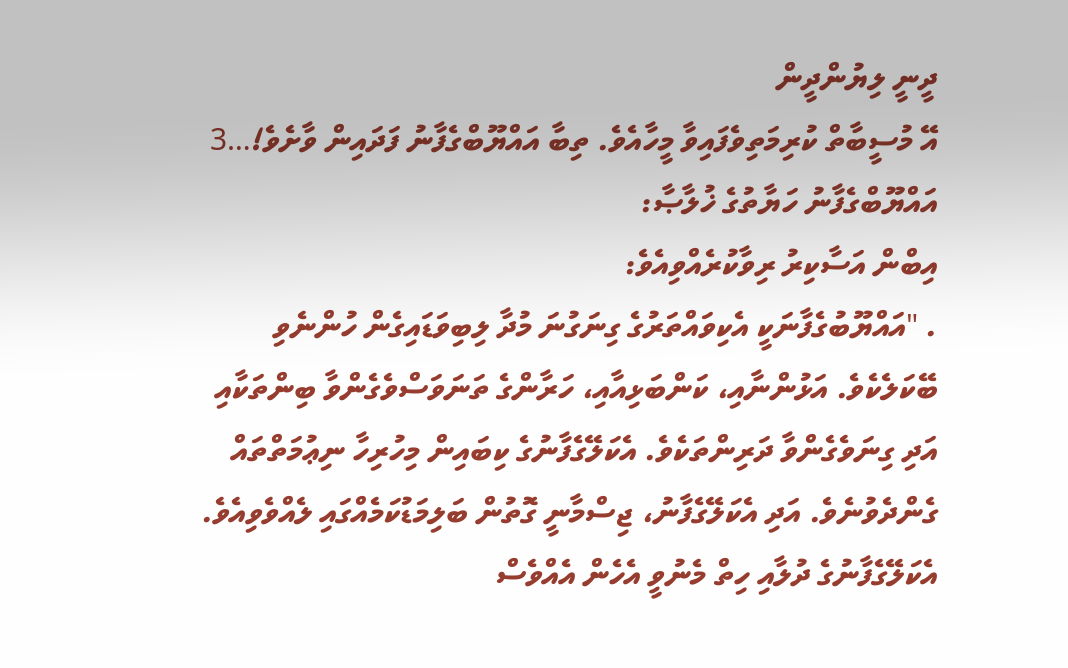ދީނީ ލިޔުންދީން
އޭ މުސީބާތް ކުރިމަތިވެފައިވާ މީހާއެވެ. ތިބާ އައްޔޫބްގެފާނު ފަދައިން ވާށެވެ!…3
އައްޔޫބްގެފާނު ހަޔާތުގެ ޚުލާޞާ:
އިބްން އަސާކިރު ރިވާކުރެއްވިއެވެ:
. "އައްޔޫބުގެފާނަކީ އެކިވައްތަރުގެ ގިނަގުނަ މުދާ ލިބިވަޑައިގެން ހުންނެވި ބޭކަލެކެވެ. އަޅުންނާއި، ކަންބަޅިއާއި، ހަރާންގެ ތަނަވަސްވެގެންވާ ބިންތަކާއި އަދި ގިނަވެގެންވާ ދަރިންތަކެވެ. އެކަލޭގެފާނުގެ ކިބައިން މިހުރިހާ ނިޢުމަތްތައް ގެންދެވުނެވެ. އަދި އެކަލޭގެފާނު، ޖިސްމާނީ ގޮތުން ބަލިމަޑުކަމެއްގައި ލެއްވެވިއެވެ. އެކަލޭގެފާނުގެ ދުލާއި ހިތް މެނުވީ އެހެން އެއްވެސް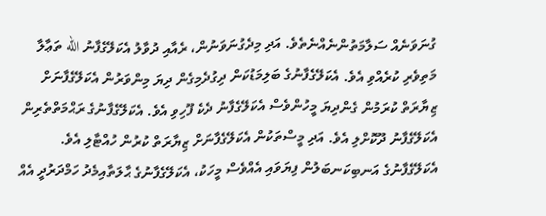ގުނަވަނެއް ސަލާމަތުންނެއްނެތެވެ. އަދި މިދެގުނަވަނުން، ރެއާއި ދުވާލު އެކަލޭގެފާނު الله ތަޢާލާ މަތިވެރި ކުރެއްވި އެވެ. އެކަލޭގެފާނުގެ ބަލިމަޑުކަން ދިގުދެމިގެން ދިޔަ މިންވަރުން އެކަލޭގެފާނަށް ޒިޔާރަތް ކުރަމުން ގެންދިޔަ މީހުންވެސް އެކަލޭގެފާނު ދެކެ ފޫހިވި އެވެ. އެކަލޭގެފާނުގެ ރަޙްމަތްތެރިން އެކަލޭގެފާނު ދޫކޮށްލި އެވެ. އަދި މީސްތަކުން އެކަލޭގެފާނަށް ޒިޔާރަތް ކުރުން ހުއްޓާލި އެވެ. އެކަލޭގެފާނުގެ އަނބިކަނބަލުން ފިޔަވައި އެއްވެސް މީހަކު، އެކަލޭގެފާނުގެ ޙާލަތާއިމެދު ހަމްދަރުދީ އެއް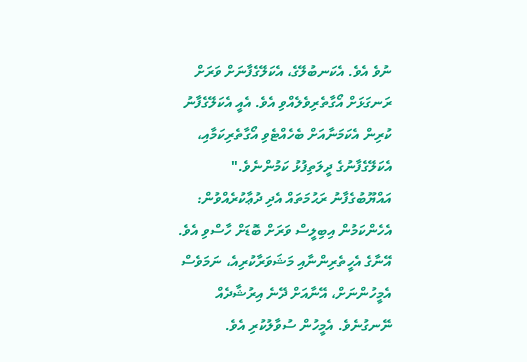ނުވެ އެވެ. އެކަނބުލޭގެ، އެކަލޭގެފާނަށް ވަރަށް ރަނގަޅަށް އޯގާތެރިވެލެއްވި އެވެ. އެއީ އެކަލޭގެފާނު ކުރިން އެކަމަނާއަށް ބެހެއްޓެވި އޯގާތެރިކަމާއި، އެކަލޭގެފާނުގެ ދީލަތިފުޅު ކަމުންނެވެ."
އައްޔޫބުގެފާނު ރަޙުމަތައް އެދި ދުޢާކުރެއްވުން:
އެހެންކަމުން އިބިލީސް ވަރަށް ބޮޑަށް ހާސްވި އެވެ. އޭނާގެ އެހީތެރިންނާއި މަޝަވަރާކުރިއެ، ނަމަވެސް އެމީހުންނަށް، އޭނާއަށް ދޭނެ އިރުޝާދެއް ނޭނގުނެވެ. އެމީހުން ސުވާލުކުރި އެވެ.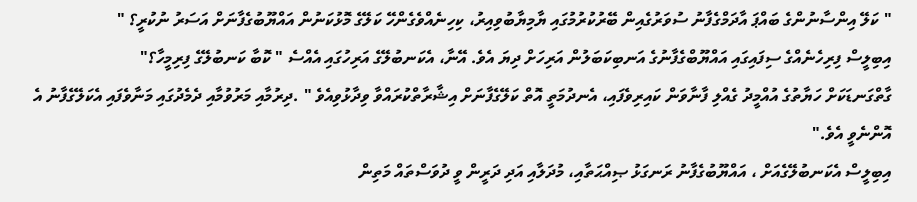" ކަލޭ އިންސާނުންގެ ބައްޕަ އާދަމްގެފާނު ސުވަރުގެއިން ބޭރުކުރުމުގައި ޔާމިޔާބުވިއިރު، ކިހިނެއްވެގެންހޭ ކަލޭގެ މޮޅުކަނުން އައްޔޫބުގެފާނަށް އަސަރު ނުކުރީ؟ "
އިބިލީސް ފިރިހެނެއްގެ ސިފައިގައި އައްޔޫބްގެފާނުގެ އަނބިކަބަލުން އަރިހަށް ދިޔަ އެވެ. އޭނާ، އެކަނބުލޭގެ އަރިހުގައި އެއްސެ " ކޮބާ ކަނބުލޭގެ ފިރިމީހާ؟"
ގާތްގަނޑަކަށް ހަޔާތުގެ އުއްމީދު ގެއްލި ފާނާވަން ކައިރިވެފައި، އެނދުމަތީ އޮތް ކަލޭގެފާނަށް އިޝާރާތްކުރައްވާ ވިދާޅުވިއެވެ " .ދިރުމާއި މަރުވުމާއި ދެމެދުގައި މަނާވެފައި އެކަލޭގެފާނު އެ އޮންނެވީ އެވެ."
އިބިލީސް އެކަނބުލޭގެއަށް ، އައްޔޫބުގެފާނު ރަނގަޅު ޞިއްޙަތާއި، މުދަލާއި އަދި ދަރީން ވީ ދުވަސްތައް މަތިން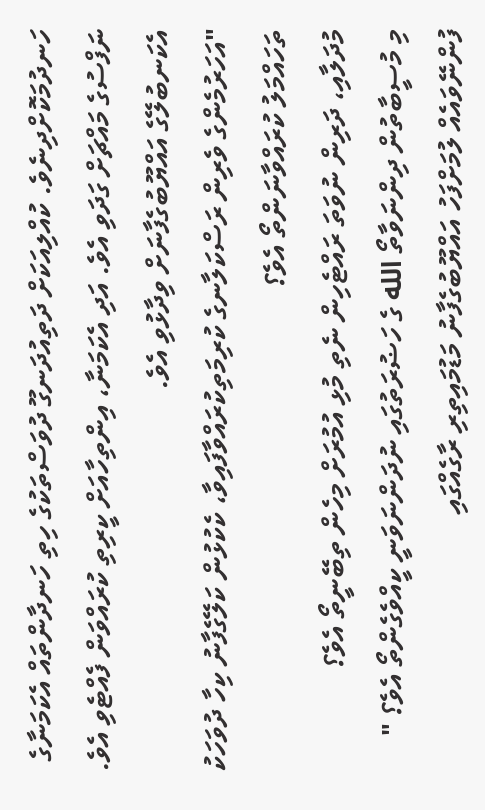ހަނދުމަކޮށްދިނެވެ. ކުއްލިއަކަށް ދަތިއުދަނގޫ ދުވަސްތަކުގެ ހިތި ހަނދާންތައް އެކަމަނާގެ ނަފްސުގެ މައްޗަށް ގަދަވި އެވެ. އަދި އެކަމަނާ، އިންތިހާއަށް ކީރިތި ކުރައްވަން ފެއްޓެވި އެވެ.
އެކަނބުލޭގެ އައްޔޫބުގެފާނަށް ވިދާޅުވި އެވެ.
"އަހަރުމެންގެ ވެރިން ރަސްކަލާނގެ ކުރިމަތިކުރައްވާފައިވާ، ކެކުޅުން ކަލޭގެފާނު ކިހާ ދުވަހަކު ތަހައްމަލު ކުރައްވާނަންތޯ އެވެ؟
މުދަލާއި، ދަރިން ނުވަތަ ރައްޓެހިން ނެތި މުޅި އުމުރަށް މިހެން ތިބޭނީތޯ އެވެ؟
މި މުސީބާތުން ދިންނަވާތޯ الله ގެ ހަޟުރަތުގައި ނުދަންނަވަނީ ކީއްވެގެންތޯ އެވެ؟ "
ފުންނޭވައެއް ލުމަށްފަހު އައްޔޫބުގެފާނު މަޑުމައިތިރި ރާގެއްގައި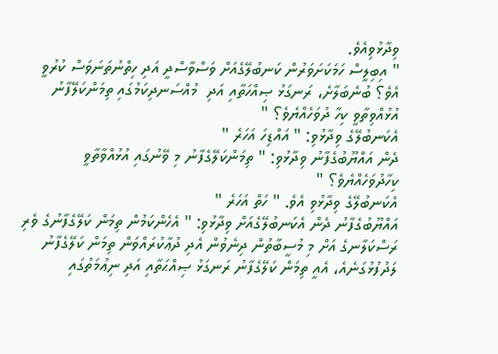ވިދާޅުވިއެވެ.
" އިބިލީސް ހަމަކަށަވަރުން ކަނބުލޭގެއަށް ވަސްވާސްދީ އަދި ހިތްނުތަނަވަސް ކުރުވީ އެވެ؟ ބުނެބަލާށެ، ރަނގަޅު ޞިއްހަތާއި އަދި  މުއްސަނދިކަމުގައި ތިމަންކަލޭފާނު އުޅުއްވިތާވީ ކިހާ ދުވަހެއްޔެވެ؟ "
އެކަނބުލޭގެ ވިދާޅުވި: " އައްޑިހަ އަހަރެ "
ދެން އައްޔޫބުގެފާނު ވިދާޅުވި: " ތިމަންކަލޭގެފާނު މި ވޭނުގައި އުޅުއްވާތާވީ ކިހާދުވަހެއްޔެވެ؟ "
އެކަނބުލޭގެ ވިދާޅުވި އެވެ. " ހަތް އަހަރެ "
އައްޔޫބުގެފާނު ދެން އެކަނބުލޭގެއަށް ވިދާޅުވި: " އެހެންކަމުން ތިމަން ކަލޭގެފާނުގެ ވެރި ރަސްކަލާނގެ އަށް މި މުސީބާތުން ދިނެވުން އެދި ދުޢާކުރައްވަން ތިމަން ކަލޭގެފާނު ލަދުފުޅުގަނެއެ، އެއީ ތިމަން ކަލޭގެފާނު ރަނގަޅު ޞިއްޙަތާއި އަދި ނިޢުމަތުގައި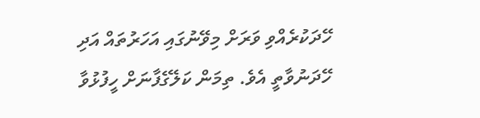ހޭދަކުރެއްވި ވަރަށް މިވޭނުގައި އަހަރުތައް އަދި ހޭދަނުވާތީ އެވެ. ތިމަން ކަލޭގެފާނަށް ހީފުޅުވާ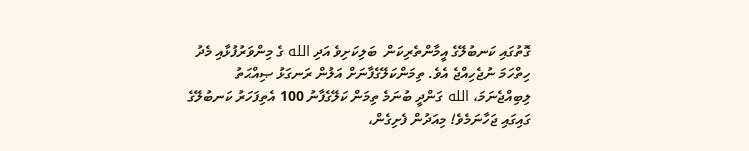ގޮތުގައި ކަނބުލޭގެ އީމާންތެރިކަން  ބަލިކަށިވެ އަދި الله ގެ މިންވަރުފުޅާއި މެދު ހިތްހަމަ ނުޖެހިއްޖެ އެވެ. ތިމަންކަލޭގެފާނަށް އަލުން ރަނގަޅު ޞިއްޙަތު ލިބިއްޖެނަމަ، الله ގަންދީ ބުނަމެ ތިމަން ކަލޭގެފާނު 100 އެތިފަހަރު ކަނބުލޭގެ ގައިގައި ޖަހާނަމެވެ! މިއަދުން ފެށިގެން،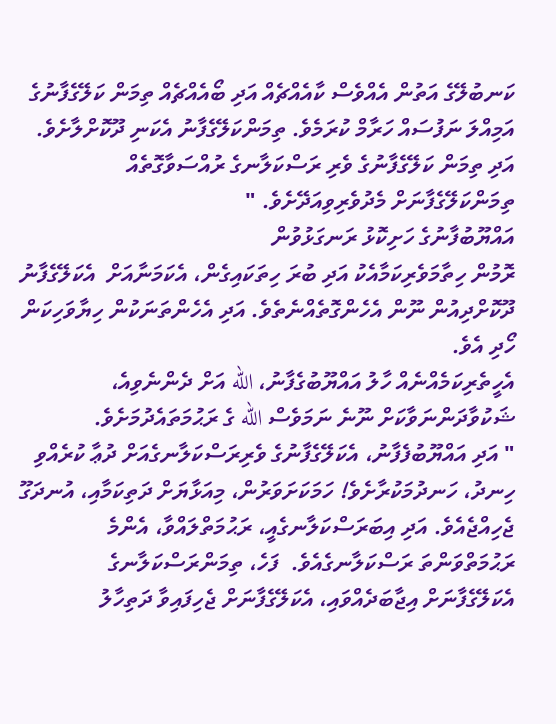ކަނބުލޭގެ އަތުން އެއްވެސް ކާއެއްޗެއް އަދި ބޯއެއްޗެއް ތިމަން ކަލޭގެފާނުގެ އަމިއްލަ ނަފުސައް ހަރާމް ކުރަމެވެ. ތިމަންކަލޭގެފާނު އެކަނި ދޫކޮށްލާށެވެ. އަދި ތިމަން ކަލޭގެފާނުގެ ވެރި ރަސްކަލާނގެ ރުއްސަވާގޮތެއް ތިމަންކަލޭގެފާނަށް މެދުވެރިވިއަދޭށެވެ. "
އައްޔޫބުފާނުގެ ހަށިކޮޅު ރަނގަޅުވުން
ރޮމުން ހިތާމަވެރިކަމާއެކު އަދި ބުރަ ހިތަކައިގެން، އެކަމަނާއަށް  އެކަލޭގެފާނު ދޫކޮށްދިއުން ނޫން އެހެންގޮތެއްނެތެވެ. އަދި އެހެންތަނަކުން ހިޔާވަހިކަން ހޯދި އެވެ.
އެހީތެރިކަމެއްނެއް ހާލު އައްޔޫބުގެފާނު، الله އަށް ދެންނެވިއެ، ޝަކުވާދަންނަވާކަށް ނޫނެ ނަމަވެސް الله ގެ ރަޙުމަތައެދުމަށެވެ.
" އަދި އައްޔޫބުފެފާނު، އެކަލޭގެފާނުގެ ވެރިރަސްކަލާނގެއަށް ދުޢާ ކުރެއްވި ހިނދު، ހަނދުމަކުރާށެވެ! ހަމަކަށަވަރުން، މިއަޅާޔަށް ދަތިކަމާއި، އުނދަގޫ ޖެހިއްޖެއެވެ. އަދި އިބަރަސްކަލާނގެއީ، ރަޙުމަތްލައްވާ، އެންމެ ރަޙުމަތްވަންތަ ރަސްކަލާނގެއެވެ.  ފަހެ، ތިމަންރަސްކަލާނގެ އެކަލޭގެފާނަށް އިޖާބަދެއްވައި، އެކަލޭގެފާނަށް ޖެހިފައިވާ ދަތިހާލު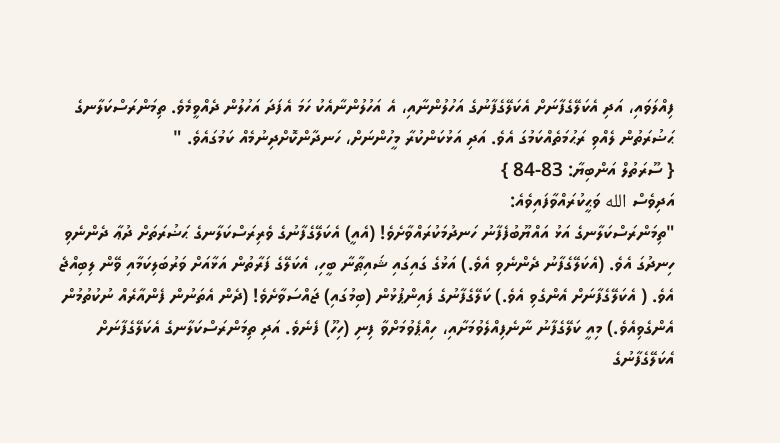ފިއްލަވައި، އަދި އެކަލޭގެފާނަށް އެކަލޭގެފާނުގެ އަހުލުންނާއި، އެ އަހުލުންނާއެކު ހަމަ އެފަދަ އަހުލުން ދެއްވީމެވެ. ތިމަންރަސްކަލާނގެ ޙަޟުރަތުން ލެއްވި ރަޙުމަތެއްކަމުގަ އެވެ. އަދި އަޅުކަންކުރާ މީހުންނަށް، ހަނދާންކޮށްދިނުމެއް ކަމުގައެވެ. "
{ ސޫރަތުލް އަންބިޔާ: 83-84 }
އަދިވެސް الله ވަޙީކުރައްވާފައިވެއެ:
"ތިމަންރަސްކަލާނގެ އަޅު އައްޔޫބުފެފާނު ހަނދުމަކުރައްވާށެވެ! (އެއީ) އެކަލޭގެފާނުގެ ވެރިރަސްކަލާނގެ ޙަޟުރަތަށް ދުޢާ ދެންނެވި ހިނދުގަ އެވެ. (އެކަލޭގެފާނު ދެންނެވި އެވެ.) އަޅުގެ ގައިގައި ޝައިޠާނާ ބީހި، އެކަލޭގެ ފަރާތުން އަޅާއަށް ވަރުބަލިކަމާއި ވޭން ލިބިއްޖެ އެވެ. ( އެކަލޭގެފާނަށް އެންގެވި އެވެ.) ކަލޭގެފާނުގެ ފައިންޕުޅުން (ބިމުގައި) ޖައްސަވާށެވެ! (ދެން އެތަނުން ފެންއާރެއް ނުކުތުމުން އެންގެވިއެވެ.) މިއީ ކަލޭގެފާނު ނާނެފިއްލެވުމަށާއި، ހިއްޕެވުމަށްވާ ފިނި (ހިހޫ) ފެނެވެ. އަދި ތިމަންރަސްކަލާނގެ އެކަލޭގެފާނަށް އެކަލޭގެފާނުގެ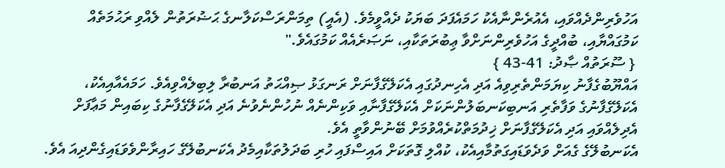އަހުވެރިންދެއްވައި، އެއުރެންނާއެކު ހަމައެފަދަ ބަޔަކު ދެއްވީމެވެ. (އެއީ) ތިމަންރަސްކަލާނގެ ޙަޟުރަތުން ލެއްވި ރަޙުމަތެއް ކަމުގައްޔާއި، ބުއްދީގެ އަހުވެރިންނަށްވާ ޢިބުރަތަކާއި، ނަޞަރެއެއް ކަމުގައެވެ."
 { ސޫރަތުއް ޞާދު: 41-43 }
އައްޔޫބުގެފާނު ކިޔަމަންތެރިވިއެ އަދި އެހިނދުގައި އެކަލޭގެފާނަށް ރަނގަޅު ޞިއްޙަތު އަނބުރާ ލިބިލެއްވިއެވެ. ހަމައެއާއިއެކު، އެކަލޭގެފާނުގެ ވަފާތެރި އަނބިކަނބަލުންނަކަށް އެކަލޭގެފާނާއި ވަކިންނެއް ނުހުންނެވުނެ އަދި އެކަލޭގެފާނުގެ ކިބައިން މަޢާފަށް އެދިލެއްވައި އަދި އެކަލޭގެފާނަށް ޚިދުމަތްކުރެއްވުމަށް ބޭނުންވާތީ އެވެ.
އެކަނބުލޭގެ ގެއަށް ވަދެވަޑައިގަތުމާއިއެކު، ކުއްލި ގޮތަކަށް އައިސްފައި ހުރި ބަދަލުތަކާއިމެދު އެކަނބުލޭގެ ހައިރާންވެވަޑައިގެންދިއަ އެވެ.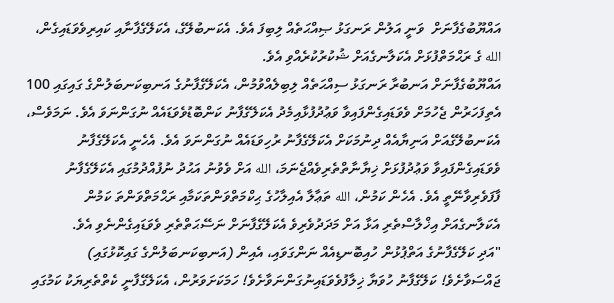އައްޔޫބުގެފާނަށް  ވަނީ އަލުން ރަނގަޅު ޞިއްޙަތެއް ލިބިފަ އެވެ. އެކަނބުލޭގެ، އެކަލޭގެފާނާއި ކައިރިވެވަޑައިގެން، الله ގެ ރަޙްމަތްފުޅަށް އެކަލާނގެއަށް ޝުކުރުކުރެއްވި އެވެ.
އައްޔޫބުގެފާނަށް އަނބުރާ ރަނގަޅު ސިއްޙަތެއް ލިބިލެއްވުމުން، އެކަލޭގެފާނުގެ އަނބިކަނބަލުންގެ ގައިގައި 100 އެތިފަހަރުން ޖެހުމަށް ވެވަޑައިގެންފައިވާ ވަޢުދުފުޅާއިމެދު އެކަލޭގެފާނު ކަންބޮޑުވެވަޑައެއް ނުގަންނަވަ އެވެ. ނަމަވެސް، އެކަނބުލޭގެއަށް އަނިޔާއެއް ދިނުމަކަށް އެކަލޭގެފާނު ރުހިވަޑައެއް ނުގަންނަވަ އެވެ. އެހެނީ އެކަލޭގެފާނު ވެވަޑައިގެންފައިވާ ވަޢުދުފުޅަށް ޚިޔާނާތްތެރިވެއްޖެނަމަ، الله އަށް ވެވުނު އަޙުދު ނުފުއްދުމުގައި އެކަލޭގެފާނު ފާފަވެރިވާނޭތީ އެވެ. އެހެން ކަމުން، الله ތަޢާލާ އެއިލާހުގެ ޙިކްމަތްވަންތަކަމާއި ރަޙްމަތްވަންތަ ކަމުން އެކަލާނގެއަށް އިޚްލާސްތެރި އަޅާ އަށް މަދަދުވެރިވެ އެކަލޭގެފާނަށް ނަސޭޙަތްތެރި ވެވަޑައިގެންނެވި އެވެ.
"އަދި ކަލޭގެފާނުގެ އަތްޕުޅުން ހުއިބޮނޑިއެއް ނަންގަވައި، އެއިން (އަނބިކަނބަލުންގެ ގައިކޮޅުގައި) ޖައްސަވާށެވެ! ކަލޭގެފާނު ހުވަޔާ ޚިލާފުވެވަޑައިނުގަންނަވާށެވެ! ހަމަކަށަވަރުން، އެކަލޭގެފާނީ ކެތްތެރިޔަކު ކަމުގައި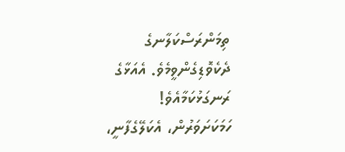ތިމަންރަސްކަލާނގެ ދެކެވޮޑިގެންވީމެވެ. އެއަޅާގެ ރަނގަޅުކަމާއެވެ! ހަމަކަށަވަރުން، އެކަލޭގެފާނީ،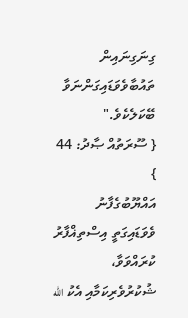ގިނަގިނައިން ތައުބާވެވަޑައިގަންނަވާ ބޭކަލެކެވެ."
{ ސޫރަތުއް ޞާދު: 44 }
އައްޔޫބުގެފާނު ވެވަޑައިގަތީ އިސްތިޣްފާރު ކުރައްވަވާ، ޝުކުރުވެރިކަމާއި އެކު الله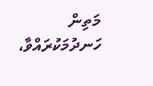މަތިން ހަނދުމަކުރައްވާ،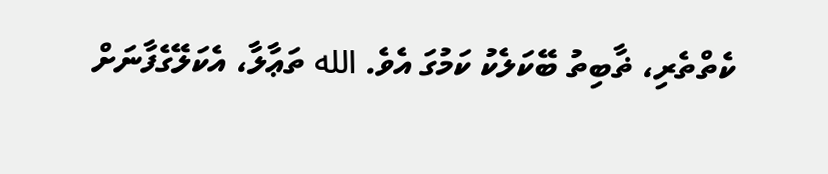ކެތްތެރި، ޡާބިތު ބޭކަލެކު ކަމުގަ އެވެ. الله ތަޢާލާ، އެކަލޭގެފާނަށް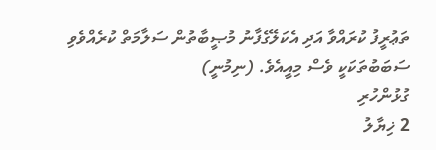ތަޢުރީފު ކުރައްވާ އަދި އެކަލޭގެފާނު މުޞީބާތުން ސަލާމަތް ކުރެއްވެވި ސަބަބުތަކަކީ ވެސް މިއީއެވެ. (ނިމުނީ)
ގުޅުންހުރި
2 ޚިޔާލު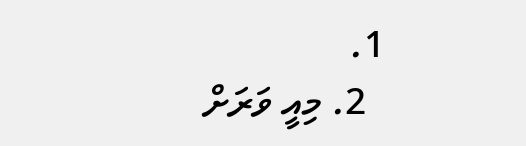1.
  2. މިއީ ވަރަށް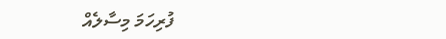ފުރިހަމަ މިސާލެއް